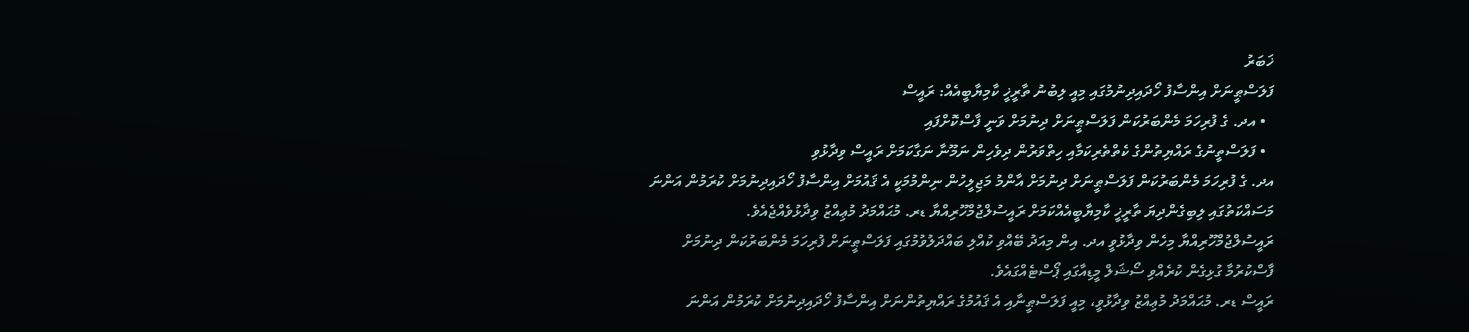ޚަބަރު
ފަލަސްޠީނަށް އިންސާފު ހޯދައިދިނުމުގައި މިއީ ލިބުނު ތާރީޚީ ކާމިޔާބީއެއް: ރައީސް
  • އދ. ގެ ފުރިހަމަ މެންބަރުކަން ފަލަސްޠީނަށް ދިނުމަށް ވަނީ ފާސްކޮށްފައި
  • ފަލަސްތީނުގެ ރައްޔިތުންގެ ކެތްތެރިކަމާއި ހިތްވަރުން ދިވެހިން ނަމޫނާ ނަގާކަމަށް ރައީސް ވިދާޅުވި
އދ. ގެ ފުރިހަމަ މެންބަރުކަން ފަލަސްޠީނަށް ދިނުމަށް އާންމު މަޖިލީހުން ނިންމުމަކީ އެ ޤައުމަށް އިންސާފު ހޯދައިދިނުމަށް ކުރަމުން އަންނަ މަސައްކަތުގައި ލިބިގެންދިޔަ ތާރީޚީ ކާމިޔާބީއެއްކަމަށް ރައީސުލްޖުމްހޫރިއްޔާ ޑރ. މުޙައްމަދު މުޢިއްޒު ވިދާޅުވެއްޖެއެވެ.
ރައީސުލްޖުމްހޫރިއްޔާ މިހެން ވިދާޅުވީ އދ. އިން މިއަދު ބޭއްވި ކުއްލި ބައްދަލުވުމުގައި ފަލަސްޠީނަށް ފުރިހަމަ މެންބަރުކަން ދިނުމަށް ފާސްކުރުމާ ގުޅިގެން ކުރެއްވި ސޯޝަލް މީޑިއާގައި ޕޯސްޓެއްގައެވެ.
ރައީސް ޑރ. މުޙައްމަދު މުޢިއްޒު ވިދާޅުވީ، މިއީ ފަލަސްޠީނާއި އެ ޤައުމުގެ ރައްޔިތުންނަށް އިންސާފު ހޯދައިދިނުމަށް ކުރަމުން އަންނަ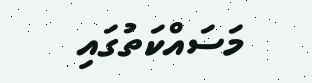މަސައްކަތުގައި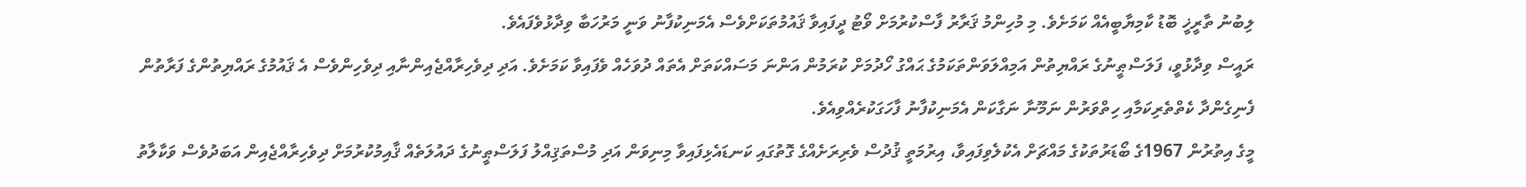ލިބުނު ތާރީޚީ ބޮޑު ކާމިޔާބީއެއް ކަމަށެވެ. މި މުހިންމު ޤަރާރު ފާސްކުރުމަށް ވޯޓު ދީފައިވާ ޤައުމުތަކަށްވެސް އެމަނިކުފާނު ވަނީ މަރުހަބާ ވިދާޅުވެފައެވެ.
ރައީސް ވިދާޅުވީ، ފަލަސްޠީނުގެ ރައްޔިތުން އަމިއްލަވަންތަކަމުގެ ޙައްގު ހޯދުމަށް ކުރަމުން އަންނަ މަސައްކަތަށް އެތައް ދުވަހެއް ވެފައިވާ ކަމަށެވެ. އަދި ދިވެހިރާއްޖެއިންނާއި ދިވެހިންވެސް އެ ޤައުމުގެ ރައްޔިތުންގެ ފަރާތުން ފެނިގެންދާ ކެތްތެރިކަމާއި ހިތްވަރުން ނަމޫނާ ނަގާކަން އެމަނިކުފާނު ފާހަގަކުރެއްވިއެވެ.
މީގެ އިތުރުން 1967ގެ ބޯޑަރުތަކުގެ މައްޗަށް އެކުލެވިފައިވާ، އިރުމަތީ ޤުދުސް ވެރިރަށެއްގެ ގޮތުގައި ކަނޑައެޅިފައިވާ މިނިވަން އަދި މުސްތަޤިއްލު ފަލަސްޠީނުގެ ދައުލަތެއް ޤާއިމުކުރުމަށް ދިވެހިރާއްޖެއިން އަބަދުވެސް ވަކާލާތު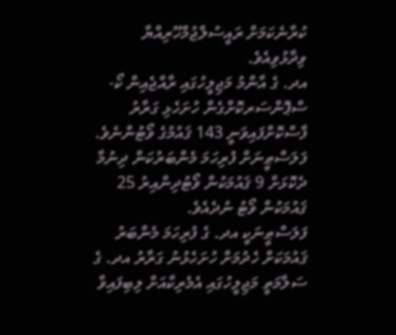ކުރާނެކަމަށް ރައީސުލްޖުމްހޫރިއްޔާ ވިދާޅުވިއެވެ.
އދ. ގެ އާންމު މަޖިލީހުގައި ރާއްޖެއިން ކޯ-ސްޕޮންސަރކޮށްގެން ހުށަހެޅި ގަރާރު ފާސްކޮށްފައިވަނީ 143 ޤައުމުގެ ވޯޓުންނެވެ. ފަލަސްޠީނަށް ފުރިހަމަ މެންބަރުކަން ދިނުމާ ދެކޮޅަށް 9 ޤައުމަކުން ވޯޓުދިންއިރު 25 ޤައުމަކުން ވޯޓު ނުދެއެވެ.
ފަލަސްޠީނަކީ އދ. ގެ ފުރިހަމަ މެންބަރު ޤައުމަކަށް ހެދުމަށް ހުށަހެޅުނު ގަރާރު އދ. ގެ ސަލާމަތީ މަޖިލީހުގައި އެމެރިކާއަށް ލިބިފައިވާ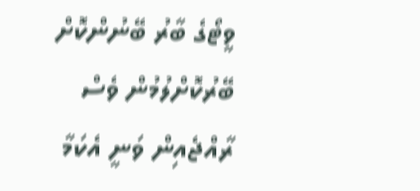ވީޓޯގެ ބާރު ބޭނުންކޮށް ބޭރުކޮށްލުމުން ވެސް ރާއްޖެއިން ވަނީ އެކަމާ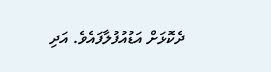ދެކޮޅަށް އަޑުއުފުލާފައެވެ. އަދި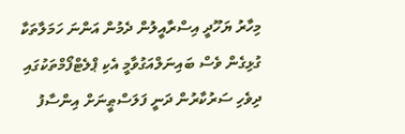މިހާރު ޔަހޫދީ އިސްރާއީލުން ދެމުން އަންނަ ހަމަލާތަކާ ގުޅިގެން ވެސް ބައިނަލްއަގުވާމީ އެކި ޕްލެޓްފޯމްތަކުގައި ދިވެހި ސަރުކާރުން ދަނީ ފަލަސްޠީނަށް އިންސާފު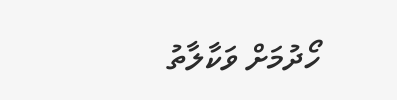ހޯދުމަށް ވަކާލާތު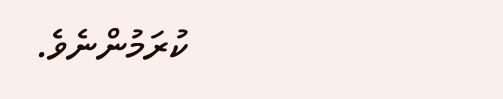ކުރަމުންނެވެ.